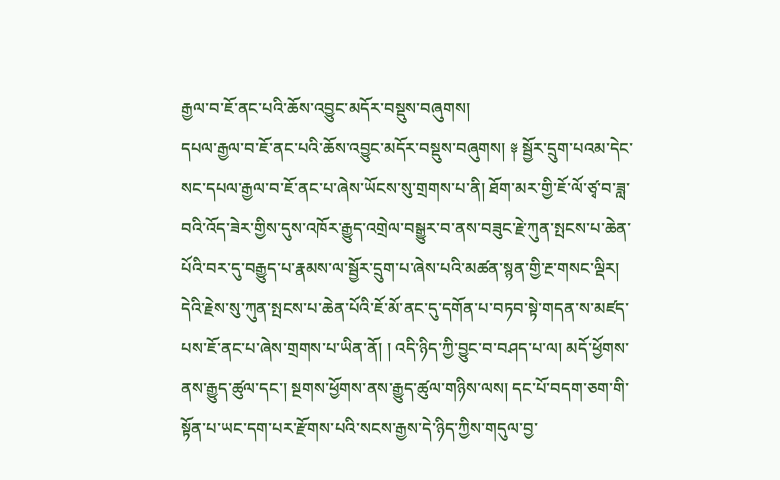རྒྱལ་བ་ཇོ་ནང་པའི་ཆོས་འབྱུང་མདོར་བསྡུས་བཞུགས།
དཔལ་རྒྱལ་བ་ཇོ་ནང་པའི་ཆོས་འབྱུང་མདོར་བསྡུས་བཞུགས། ༈ སྦྱོར་དྲུག་པའམ་དེང་སང་དཔལ་རྒྱལ་བ་ཇོ་ནང་པ་ཞེས་ཡོངས་སུ་གྲགས་པ་ནི། ཐོག་མར་གྱི་ཇོ་ལོ་ཙྭ་བ་ཟླ་བའི་འོད་ཟེར་གྱིས་དུས་འཁོར་རྒྱུད་འགྲེལ་བསྒྱུར་བ་ནས་བཟུང་རྗེ་ཀུན་སྤངས་པ་ཆེན་པོའི་བར་དུ་བརྒྱུད་པ་རྣམས་ལ་སྦྱོར་དྲུག་པ་ཞེས་པའི་མཚན་སྙན་གྱི་རྔ་གསང་ལྡིར། དེའི་རྗེས་སུ་ཀུན་སྤངས་པ་ཆེན་པོའི་ཇོ་མོ་ནང་དུ་དགོན་པ་བཏབ་སྟེ་གདན་ས་མཛད་པས་ཇོ་ནང་པ་ཞེས་གྲགས་པ་ཡིན་ནོ། ། འདི་ཉིད་ཀྱི་བྱུང་བ་བཤད་པ་ལ། མདོ་ཕྱོགས་ནས་རྒྱུད་ཚུལ་དང་། སྔགས་ཕྱོགས་ནས་རྒྱུད་ཚུལ་གཉིས་ལས། དང་པོ་བདག་ཅག་གི་སྟོན་པ་ཡང་དག་པར་རྫོགས་པའི་སངས་རྒྱས་དེ་ཉིད་ཀྱིས་གདུལ་བྱ་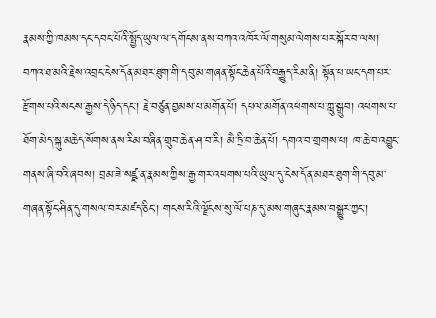རྣམས་ཀྱི་ཁམས་དང་དབང་པོའི་སྤྱོད་ཡུལ་ལ་དགོངས་ནས་བཀའ་འཁོར་ལོ་གསུམ་ལེགས་པར་སྐོར་བ་ལས། བཀའ་ཐ་མའི་རྗེས་འབྲང་ངེས་དོན་མཐར་ཐུག་གི་དབུ་མ་གཞན་སྟོང་ཆེན་པོའི་བརྒྱུད་རིམ་ནི། སྟོན་པ་ཡང་དག་པར་རྫོགས་པའི་སངས་རྒྱས་དེ་ཉིད་དང་། རྗེ་བཙུན་བྱམས་པ་མགོན་པོ། དཔལ་མགོན་འཕགས་པ་ཀླུ་སྒྲུབ། འཕགས་པ་ཐོག་མེད་སྐུ་མཆེད་སོགས་ནས་རིམ་བཞིན་གྲུབ་ཆེན་ཤ་བ་རི། མཻ་ཏྲི་བ་ཆེན་པོ། དགའ་བ་གྲགས་པ། ཁ་ཆེ་བ་འབྱུང་གནས་ཞི་བའི་ཞབས། བྲམ་ཟེ་སཛྫ་ན་རྣམས་ཀྱིས་རྒྱ་གར་འཕགས་པའི་ཡུལ་དུ་ངེས་དོན་མཐར་ཐུག་གི་དབུ་མ་གཞན་སྟོང་ཤིན་དུ་གསལ་བར་མཛད་ཅིང་། གངས་རིའི་ལྗོངས་སུ་ལོ་པཎ་དུ་མས་གཞུང་རྣམས་བསྒྱུར་ཀྱང་།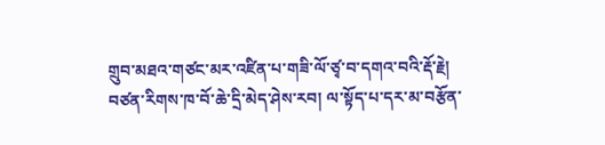གྲུབ་མཐའ་གཙང་མར་འཛིན་པ་གཟི་ལོ་ཙྭ་བ་དགའ་བའི་རྡོ་རྗེ། བཙན་རིགས་ཁ་བོ་ཆེ་དྲི་མེད་ཤེས་རབ། ལ་སྟོད་པ་དར་མ་བརྩོན་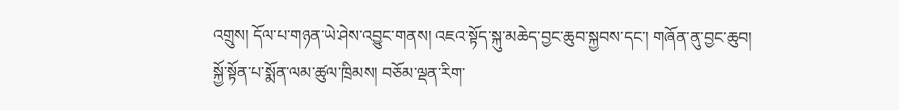འགྲུས། དོལ་པ་གཉན་ཡེ་ཤེས་འབྱུང་གནས། འཇའ་སྟོད་སྐུ་མཆེད་བྱང་ཆུབ་སྐྱབས་དང་། གཞོན་ནུ་བྱང་ཆུབ། སྐྱོ་སྟོན་པ་སྨོན་ལམ་ཚུལ་ཁྲིམས། བཅོམ་ལྡན་རིག་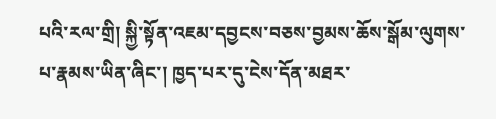པའི་རལ་གྲི། སྐྱི་སྟོན་འཇམ་དབྱངས་བཅས་བྱམས་ཆོས་སྒོམ་ལུགས་པ་རྣམས་ཡིན་ཞིང་། ཁྱད་པར་དུ་ངེས་དོན་མཐར་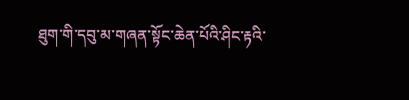ཐུག་གི་དབུ་མ་གཞན་སྟོང་ཆེན་པོའི་ཤིང་རྟའི་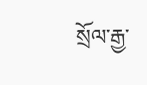སྲོལ་རྒྱ་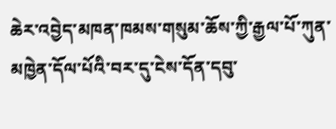ཆེར་འབྱེད་མཁན་ཁམས་གསུམ་ཆོས་ཀྱི་རྒྱལ་པོ་ཀུན་མཁྱེན་དོལ་པོའི་བར་དུ་ངེས་དོན་དབུ་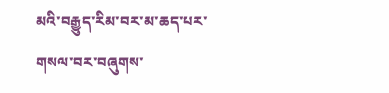མའི་བརྒྱུད་རིམ་བར་མ་ཆད་པར་གསལ་བར་བཞུགས་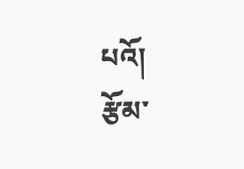པའོ།
རྩོམ་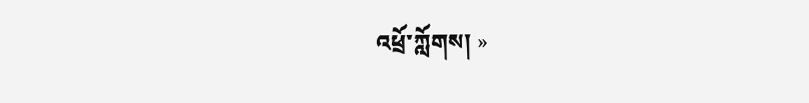འཕྲོ་ཀློགས། »